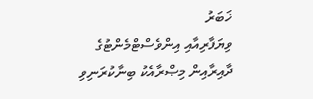ޚަބަރު
ވިޔަފާރިއާއި އިންވެސްޓްމެންޓުގެ ދާއިރާއިން މިޞްރާއެކު ބިނާކުރަނިވި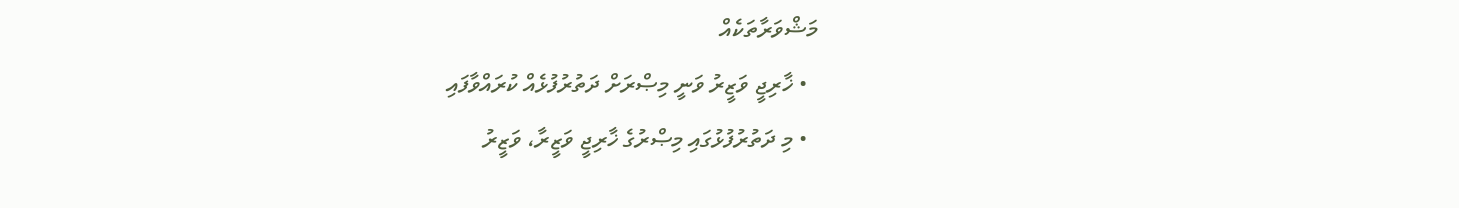މަޝްވަރާތަކެއް
  • ޚާރިޖީ ވަޒީރު ވަނީ މިޞްރަށް ދަތުރުފުޅެއް ކުރައްވާފައި
  • މި ދަތުރުފުޅުގައި މިޞްރުގެ ޚާރިޖީ ވަޒީރާ، ވަޒީރު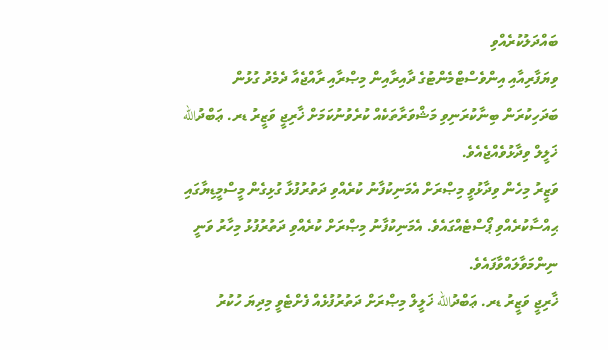ބައްދަލުކުރެއްވި
ވިޔަފާރިއާއި އިންވެސްޓްމެންޓުގެ ދާއިރާއިން މިޞްރާއި ރާއްޖެއާ ދެމެދު ގުޅުން ބަދަހިކުރަން ބިނާކުރަނިވި މަޝްވަރާތަކެއް ކުރެވުނުކަމަށް ޚާރިޖީ ވަޒީރު ޑރ. ޢަބްދުالله ޚަލީލް ވިދާޅުވެއްޖެއެވެ.
ވަޒީރު މިހެން ވިދާޅުވީ މިޞްރަށް އެމަނިކުފާނު ކުރެއްވި ދަތުރުފުޅާ ގުޅިގެން މީސްމީޑިޔާގައި ޙިއްސާކުރެއްވި ޕޯސްޓެއްގައެވެ. އެމަނިކުފާނު މިޞްރަށް ކުރެއްވި ދަތުރުފުޅު މިހާރު ވަނީ ނިންމަވާލައްވާފައެވެ.
ޚާރިޖީ ވަޒީރު ޑރ. ޢަބްދުالله ޚަލީލް މިޞްރަށް ދަތުރުފުޅެއް ފެށްޓެވީ މިދިޔަ ހުކުރު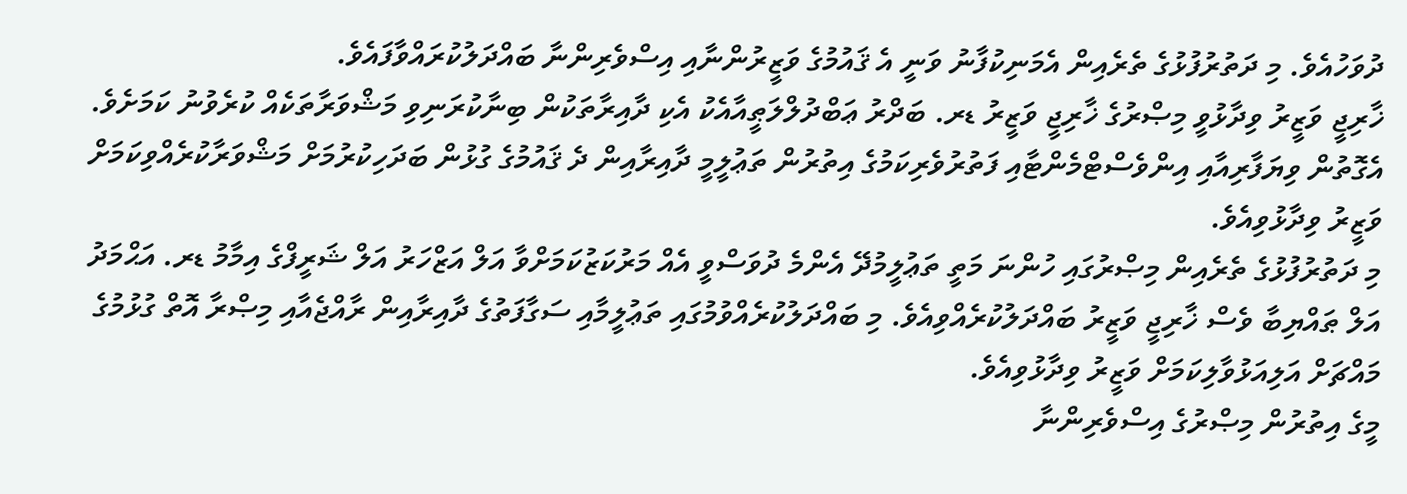ދުވަހުއެވެ. މި ދަތުރުފުޅުގެ ތެރެއިން އެމަނިކުފާނު ވަނީ އެ ޤައުމުގެ ވަޒީރުންނާއި އިސްވެރިންނާ ބައްދަލުކުރައްވާފައެވެ.
ޚާރިޖީ ވަޒީރު ވިދާޅުވީ މިޞްރުގެ ޚާރިޖީ ވަޒީރު ޑރ. ބަދްރު ޢަބްދުލްލަޠީއާއެކު އެކި ދާއިރާތަކުން ބިނާކުރަނިވި މަޝްވަރާތަކެއް ކުރެވުނު ކަމަށެވެ. އެގޮތުން ވިޔަފާރިއާއި އިންވެސްޓްމެންޓާއި ފަތުރުވެރިކަމުގެ އިތުރުން ތަޢުލީމީ ދާއިރާއިން ދެ ޤައުމުގެ ގުޅުން ބަދަހިކުރުމަށް މަޝްވަރާކުރެއްވިކަމަށް ވަޒީރު ވިދާޅުވިއެވެ.
މި ދަތުރުފުޅުގެ ތެރެއިން މިޞްރުގައި ހުންނަ މަތީ ތަޢުލީމުދޭ އެންމެ ދުވަސްވީ އެއް މަރުކަޒުކަމަށްވާ އަލް އަޒްހަރު އަލް ޝަރީފްގެ އިމާމު ޑރ. އަޙްމަދު އަލް ޠައްޔިބާ ވެސް ޚާރިޖީ ވަޒީރު ބައްދަލުކުރެއްވިއެވެ. މި ބައްދަލުކުރެއްވުމުގައި ތަޢުލީމާއި ސަގާފަތުގެ ދާއިރާއިން ރާއްޖެއާއި މިޞްރާ އޮތް ގުޅުމުގެ މައްޗަށް އަލިއަޅުވާލިކަމަށް ވަޒީރު ވިދާޅުވިއެވެ.
މީގެ އިތުރުން މިޞްރުގެ އިސްވެރިންނާ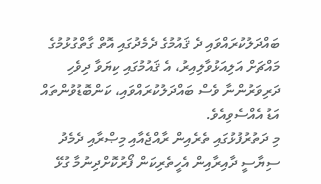ބައްދަލުކުރައްވައި ދެ ޤައުމުގެ ދެމެދުގައި އޮތް ގާތްގުޅުމުގެ މައްޗަށް އަލިއަޅުވާލިއިރު، އެ ޤައުމުގައި ކިޔަވާ ދިވެހި ދަރިވަރުންނާ ވެސް ބައްދަލުކުރައްވައި، ކަންބޮޑުވުންތައް އަޑު އެއްސެވިއެވެ.
މި ދަތުރުފުޅުގައި ތެރެއިން ރާއްޖެއާއި މިޞްރާއި ދެމެދު ސިޔާސީ ދާއިރާއިން އެހީތެރިކަން ފޯރުކޮށްދިނުމާ ގުޅޭ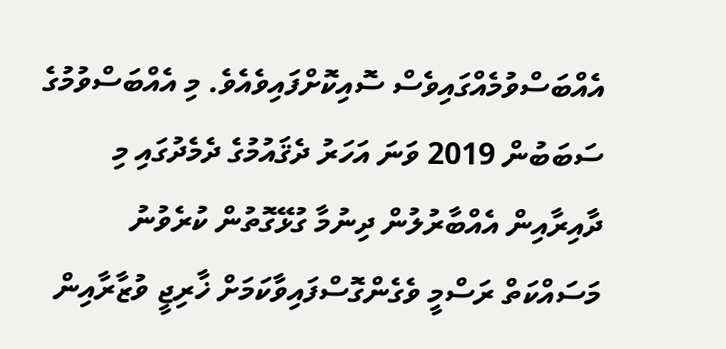އެއްބަސްވުމެއްގައިވެސް ސޮއިކޮށްފައިވެއެވެ. މި އެއްބަސްވުމުގެ ސަބަބުން 2019 ވަނަ އަހަރު ދެޤައުމުގެ ދެމެދުގައި މި ދާއިރާއިން އެއްބާރުލުން ދިނުމާ ގުޅޭގޮތުން ކުރެވުނު މަސައްކަތް ރަސްމީ ވެގެންގޮސްފައިވާކަމަށް ޚާރިޖީ ވުޒާރާއިން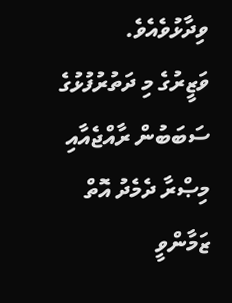ވިދާޅުވެއެވެ.
ވަޒީރުގެ މި ދަތުރުފުޅުގެ ސަބަބުން ރާއްޖެއާއި މިޞްރާ ދެމެދު އޮތް ޒަމާންވީ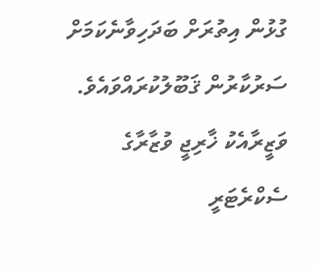ގުޅުން އިތުރަށް ބަދަހިވާނެކަމަށް ސަރުކާރުން ޤަބޫލުކުރައްވައެވެ. ވަޒީރާއެކު ޚާރިޖީ ވުޒާރާގެ ސެކްރެޓަރީ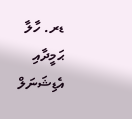ޑރ. ހާލާ ޙަމީދާއި އެޑިޝަނަލް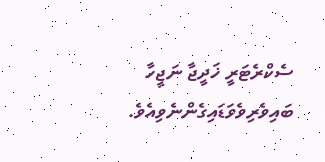ސެކްރެޓަރީ ޚަދީޖާ ނަޖީހާ ބައިވެރިވެވަޑައިގެންނެވިއެވެ.